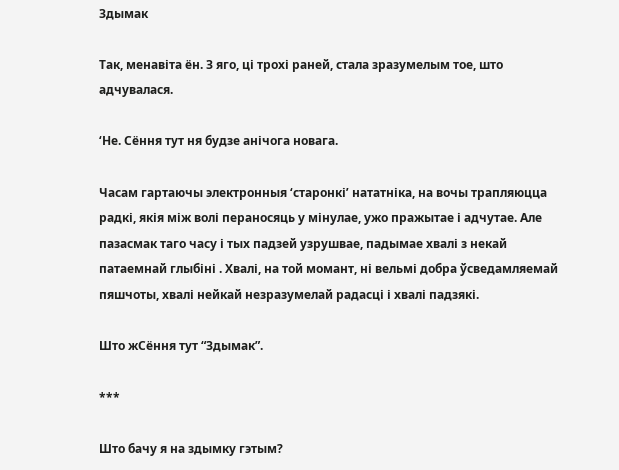Здымак

Так, менавіта ён. З яго, ці трохі раней, стала зразумелым тое, што адчувалася.

‘Не. Сёння тут ня будзе анічога новага.

Часам гартаючы электронныя ‘старонкі’ нататніка, на вочы трапляюцца радкі, якія між волі пераносяць у мінулае, ужо пражытае і адчутае. Але пазасмак таго часу і тых падзей узрушвае, падымае хвалі з некай патаемнай глыбіні . Хвалі, на той момант, ні вельмі добра ўсведамляемай пяшчоты, хвалі нейкай незразумелай радасці і хвалі падзякі.

Што жСёння тут “Здымак”.

***

Што бачу я на здымку гэтым?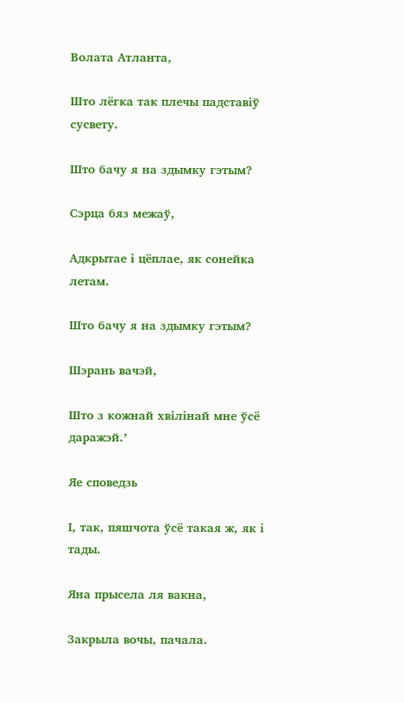Волата Атланта,

Што лёгка так плечы падставіў сусвету.

Што бачу я на здымку гэтым?

Сэрца бяз межаў,

Адкрытае і цёплае, як сонейка летам.

Што бачу я на здымку гэтым?

Шэрань вачэй,

Што з кожнай хвілінай мне ўсё даражэй.’

Яе споведзь

І, так, пяшчота ўсё такая ж, як і тады.

Яна прысела ля вакна,

Закрыла вочы, пачала.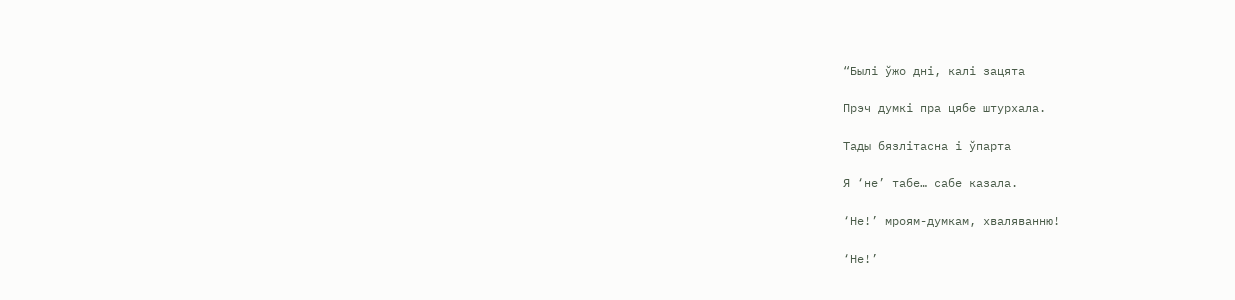“Былі ўжо дні, калі зацята

Прэч думкі пра цябе штурхала.

Тады бязлітасна і ўпарта

Я ‘не’ табе… сабе казала.

‘Не!’ мроям-думкам, хваляванню!

‘Не!’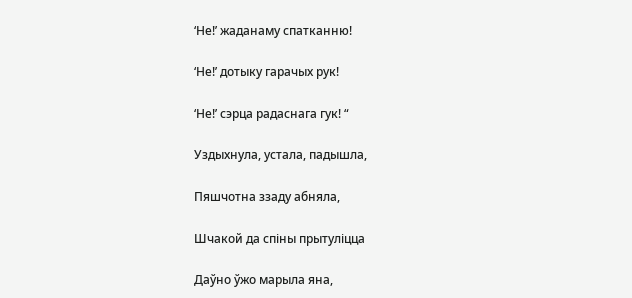‘Не!’ жаданаму спатканню!

‘Не!’ дотыку гарачых рук!

‘Не!’ сэрца радаснага гук! “

Уздыхнула, устала, падышла,

Пяшчотна ззаду абняла,

Шчакой да спіны прытуліцца

Даўно ўжо марыла яна,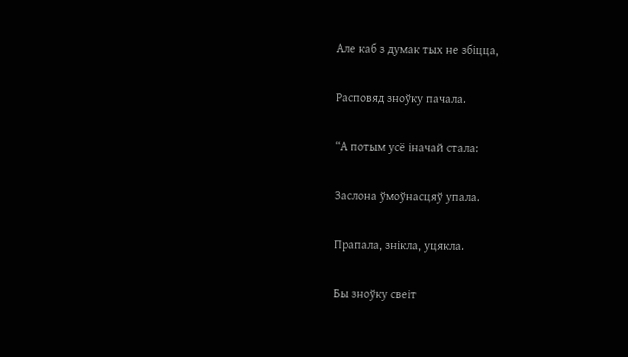Але каб з думак тых не збіцца,

Расповяд зноўку пачала.

“А потым усё іначай стала:

Заслона ўмоўнасцяў упала.

Прапала, знікла, уцякла.

Бы зноўку свеіт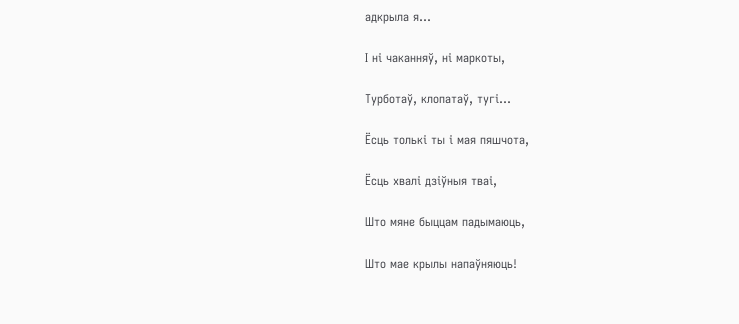адкрыла я…

І ні чаканняў, ні маркоты,

Турботаў, клопатаў, тугі…

Ёсць толькі ты і мая пяшчота,

Ёсць хвалі дзіўныя тваі,

Што мяне быццам падымаюць,

Што мае крылы напаўняюць!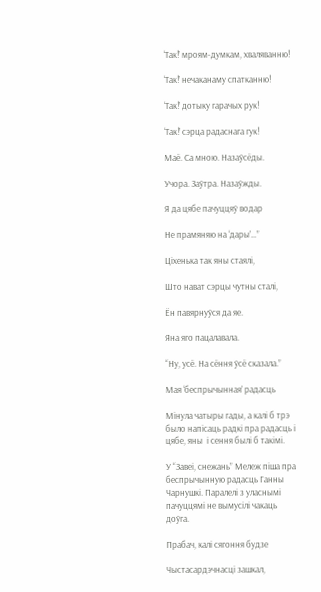‘Так!’ мроям-думкам, хваляванню!

‘Так!’ нечаканаму спатканню!

‘Так!’ дотыку гарачых рук!

‘Так!’ сэрца радаснага гук!

Маё. Са мною. Назаўсёды.

Учора. Заўтра. Назаўжды.

Я да цябе пачуццяў водар

Не прамяняю на ‘дары’…”

Ціхенька так яны стаялі,

Што нават сэрцы чутны сталі,

Ён павярнуўся да яе.

Яна яго пацалавала.

“Ну, усё. На сёння ўсё сказала.”

Мая ‘беспрычынная’ радасць

Мінула чатыры гады, а калі б трэ было напісаць радкі пра радасць і цябе, яны  і сення былі б такімі.

У “Завеі, снежань” Мележ піша пра беспрычынную радасць Ганны Чарнушкі. Паралелі з уласнымі пачуццямі не вымусілі чакаць доўга.

Прабач, калі сягоння будзе

Чыстасардэчнасці зашкал,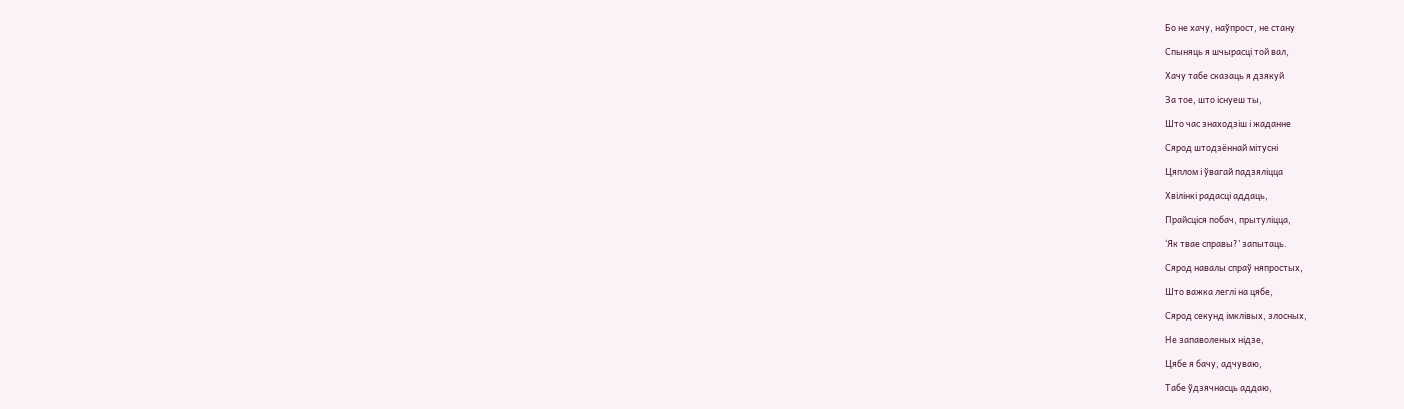Бо не хачу, наўпрост, не стану

Спыняць я шчырасці той вал,

Хачу табе сказаць я дзякуй

За тое, што існуеш ты,

Што час знаходзіш і жаданне

Сярод штодзённай мітусні

Цяплом і ўвагай падзяліцца

Хвілінкі радасці аддаць,

Прайсціся побач, прытуліцца,

‘Як твае справы?’ запытаць.

Сярод навалы спраў няпростых,

Што важка леглі на цябе,

Сярод секунд імклівых, злосных,

Не запаволеных нідзе,

Цябе я бачу, адчуваю,

Табе ўдзячнасць аддаю,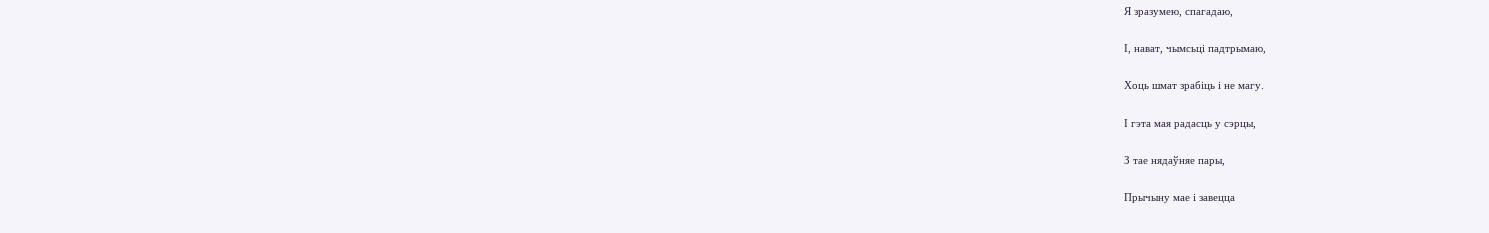Я зразумею, спагадаю,

І, нават, чымсьці падтрымаю,

Хоць шмат зрабіць і не магу.

І гэта мая радасць у сэрцы,

З тае нядаўняе пары,

Прычыну мае і завецца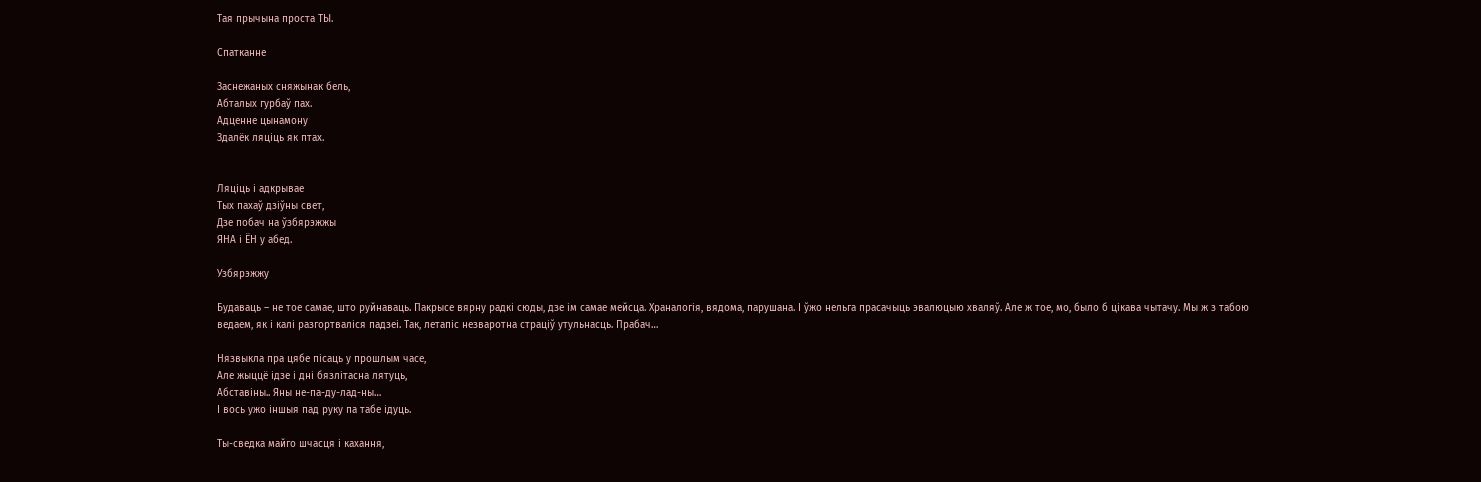Тая прычына проста ТЫ.

Спатканне

Заснежаных сняжынак бель,
Абталых гурбаў пах.
Адценне цынамону
Здалёк ляціць як птах.


Ляціць і адкрывае
Тых пахаў дзіўны свет,
Дзе побач на ўзбярэжжы
ЯНА і ЁН у абед.

Узбярэжжу

Будаваць – не тое самае, што руйнаваць. Пакрысе вярну радкі сюды, дзе ім самае мейсца. Храналогія, вядома, парушана. І ўжо нельга прасачыць эвалюцыю хваляў. Але ж тое, мо, было б цікава чытачу. Мы ж з табою ведаем, як і калі разгортваліся падзеі. Так, летапіс незваротна страціў утульнасць. Прабач…

Нязвыкла пра цябе пісаць у прошлым часе,
Але жыццё ідзе і дні бязлітасна лятуць,
Абставіны.. Яны не-па-ду-лад-ны…
І вось ужо іншыя пад руку па табе ідуць.

Ты-сведка майго шчасця і кахання,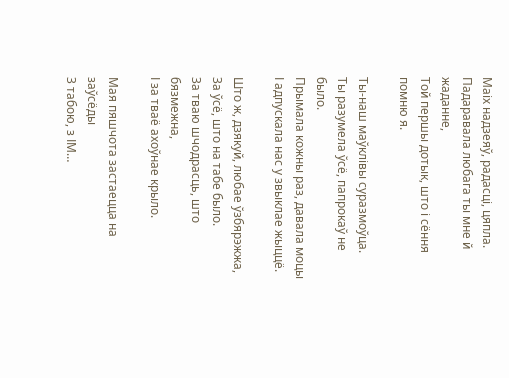Маіх надзеяў, радасці, цяпла.
Падаравала любага ты мне й жаданне,
Той першы дотык, што і сёння помню я.

Ты-наш маўклівы суразмоўца.
Ты разумела ўсё, папрокаў не было.
Прымала кожны раз, давала моцы
І адпускала нас у звыклае жыццё.

Што ж, дзякуй, любае ўзбярэжжа,
За ўсё, што на табе было.
За тваю шчодрасць, што бязмежна,
І за тваё ахоўнае крыло.

Мая пяшчота застаецца на заўсёды
З табою, з ІМ…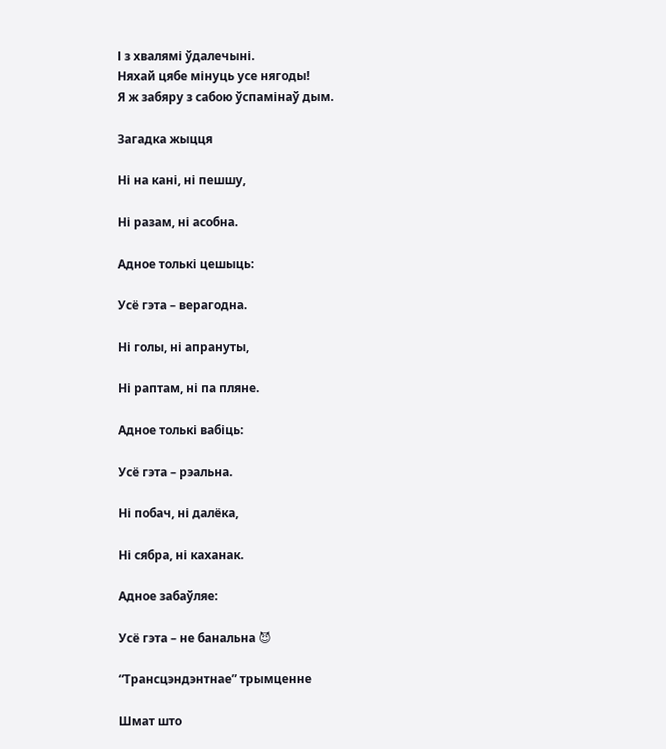І з хвалямі ўдалечыні.
Няхай цябе мінуць усе нягоды!
Я ж забяру з сабою ўспамінаў дым.

Загадка жыцця

Ні на кані, ні пешшу,

Ні разам, ні асобна.

Адное толькі цешыць:

Усё гэта – верагодна.

Ні голы, ні апрануты,

Ні раптам, ні па пляне.

Адное толькі вабіць:

Усё гэта – рэальна.

Ні побач, ні далёка,

Ні сябра, ні каханак.

Адное забаўляе:

Усё гэта – не банальна 😈

“Трансцэндэнтнае” трымценне

Шмат што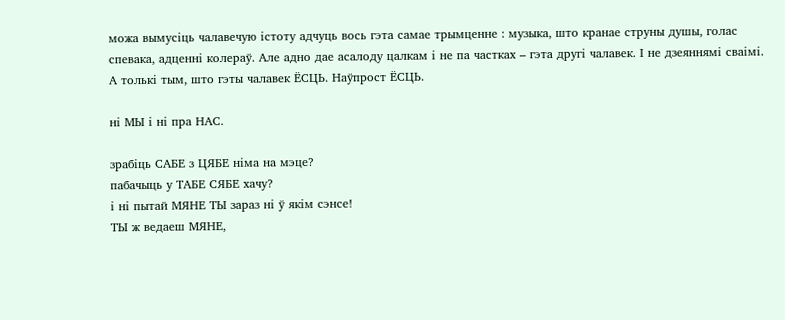можа вымусіць чалавечую істоту адчуць вось гэта самае трымценне : музыка, што кранае струны душы, голас спевака, адценні колераў. Але адно дае асалоду цалкам і не па частках – гэта другі чалавек. І не дзеяннямі сваімі. А толькі тым, што гэты чалавек ЁСЦЬ. Наўпрост ЁСЦЬ.

ні МЫ і ні пра НАС.

зрабіць САБЕ з ЦЯБЕ німа на мэце?
пабачыць у ТАБЕ СЯБЕ хачу?
і ні пытай МЯНЕ ТЫ зараз ні ў якім сэнсе!
ТЫ ж ведаеш МЯНЕ,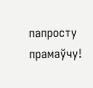папросту прамаўчу!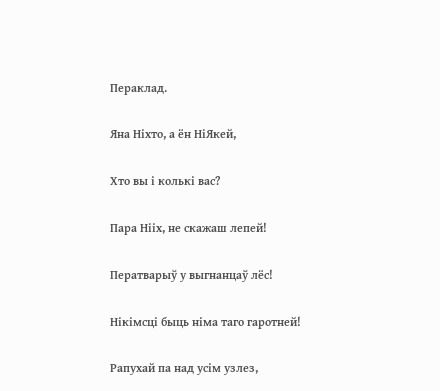Пераклад.

Яна Ніхто, а ён НіЯкей,

Хто вы і колькі вас?

Пара Нііх, не скажаш лепей!

Ператварыў у выгнанцаў лёс!

Нікімсці быць німа таго гаротней!

Рапухай па над усім узлез,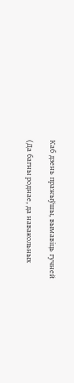Каб дзень пражыўшы, вымавіць гучней

(Да багны роднае, да навакольных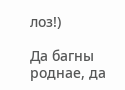лоз!)

Да багны роднае, да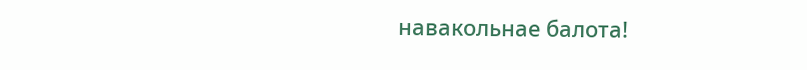навакольнае балота!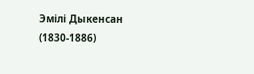Эмілі Дыкенсан (1830-1886)